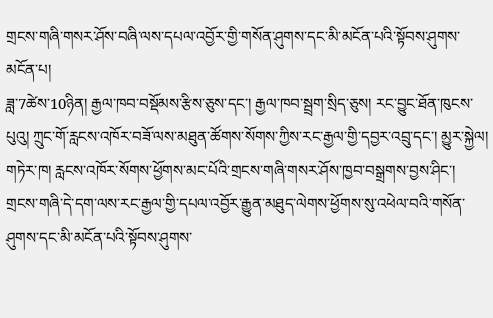གྲངས་གཞི་གསར་ཤོས་བཞི་ལས་དཔལ་འབྱོར་གྱི་གསོན་ཤུགས་དང་མི་མངོན་པའི་སྟོབས་ཤུགས་མངོན་པ།
ཟླ་7ཚེས་10ཉིན། རྒྱལ་ཁབ་བསྡོམས་རྩིས་ཅུས་དང་། རྒྱལ་ཁབ་སྦྲག་སྲིད་ཅུས། རང་བྱུང་ཐོན་ཁུངས་པུའུ། ཀྲུང་གོ་རླངས་འཁོར་བཟོ་ལས་མཐུན་ཚོགས་སོགས་ཀྱིས་རང་རྒྱལ་གྱི་དབྱར་འབྲུ་དང་། མྱུར་སྐྱེལ། གཏེར་ཁ། རླངས་འཁོར་སོགས་ཕྱོགས་མང་པོའི་གྲངས་གཞི་གསར་ཤོས་ཁྱབ་བསྒྲགས་བྱས་ཤིང་། གྲངས་གཞི་དེ་དག་ལས་རང་རྒྱལ་གྱི་དཔལ་འབྱོར་རྒྱུན་མཐུད་ལེགས་ཕྱོགས་སུ་འཕེལ་བའི་གསོན་ཤུགས་དང་མི་མངོན་པའི་སྟོབས་ཤུགས་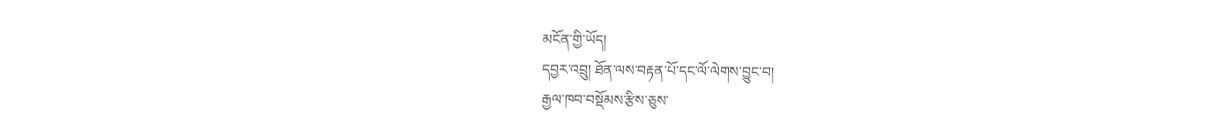མངོན་གྱི་ཡོད།
དབྱར་འབྲུ། ཐོན་ལས་བརྟན་པོ་དང་ལོ་ལེགས་བྱུང་བ།
རྒྱལ་ཁབ་བསྡོམས་རྩིས་ཅུས་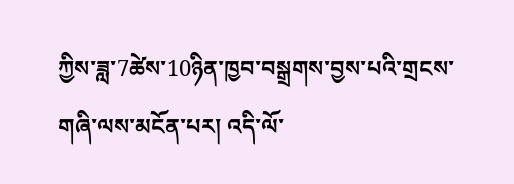ཀྱིས་ཟླ་7ཚེས་10ཉིན་ཁྱབ་བསྒྲགས་བྱས་པའི་གྲངས་གཞི་ལས་མངོན་པར། འདི་ལོ་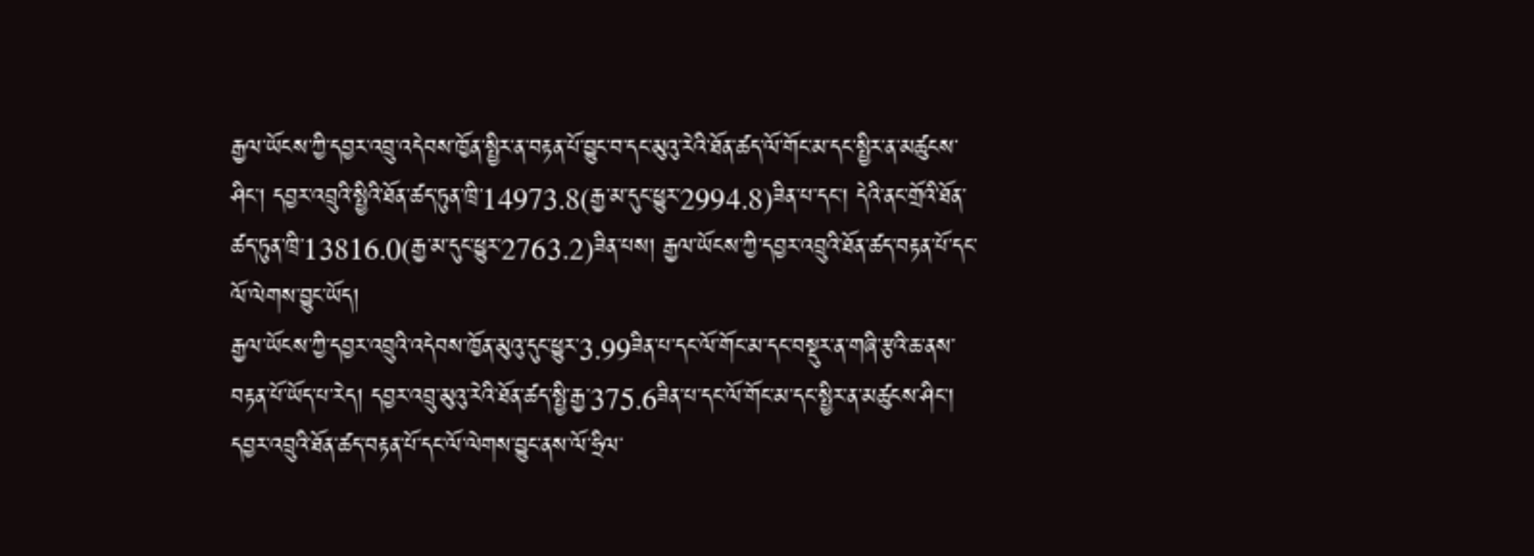རྒྱལ་ཡོངས་ཀྱི་དབྱར་འབྲུ་འདེབས་ཁྱོན་སྤྱིར་ན་བརྟན་པོ་བྱུང་བ་དང་མུའུ་རེའི་ཐོན་ཚད་ལོ་གོང་མ་དང་སྤྱིར་ན་མཚུངས་ཤིང་། དབྱར་འབྲུའི་སྤྱིའི་ཐོན་ཚད་ཏུན་ཁྲི་14973.8(རྒྱ་མ་དུང་ཕྱུར་2994.8)ཟིན་པ་དང་། དེའི་ནང་གྲོའི་ཐོན་ཚད་ཏུན་ཁྲི་13816.0(རྒྱ་མ་དུང་ཕྱུར་2763.2)ཟིན་པས། རྒྱལ་ཡོངས་ཀྱི་དབྱར་འབྲུའི་ཐོན་ཚད་བརྟན་པོ་དང་ལོ་ལེགས་བྱུང་ཡོད།
རྒྱལ་ཡོངས་ཀྱི་དབྱར་འབྲུའི་འདེབས་ཁྱོན་མུའུ་དུང་ཕྱུར་3.99ཟིན་པ་དང་ལོ་གོང་མ་དང་བསྡུར་ན་གཞི་རྩའི་ཆ་ནས་བརྟན་པོ་ཡོད་པ་རེད། དབྱར་འབྲུ་མུའུ་རེའི་ཐོན་ཚད་སྤྱི་རྒྱ་375.6ཟིན་པ་དང་ལོ་གོང་མ་དང་སྤྱིར་ན་མཚུངས་ཤིང་། དབྱར་འབྲུའི་ཐོན་ཚད་བརྟན་པོ་དང་ལོ་ལེགས་བྱུང་ནས་ལོ་ཧྲིལ་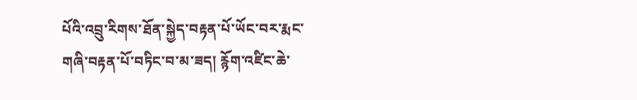པོའི་འབྲུ་རིགས་ཐོན་སྐྱེད་བརྟན་པོ་ཡོང་བར་རྨང་གཞི་བརྟན་པོ་བཏིང་བ་མ་ཟད། རྙོག་འཛིང་ཆེ་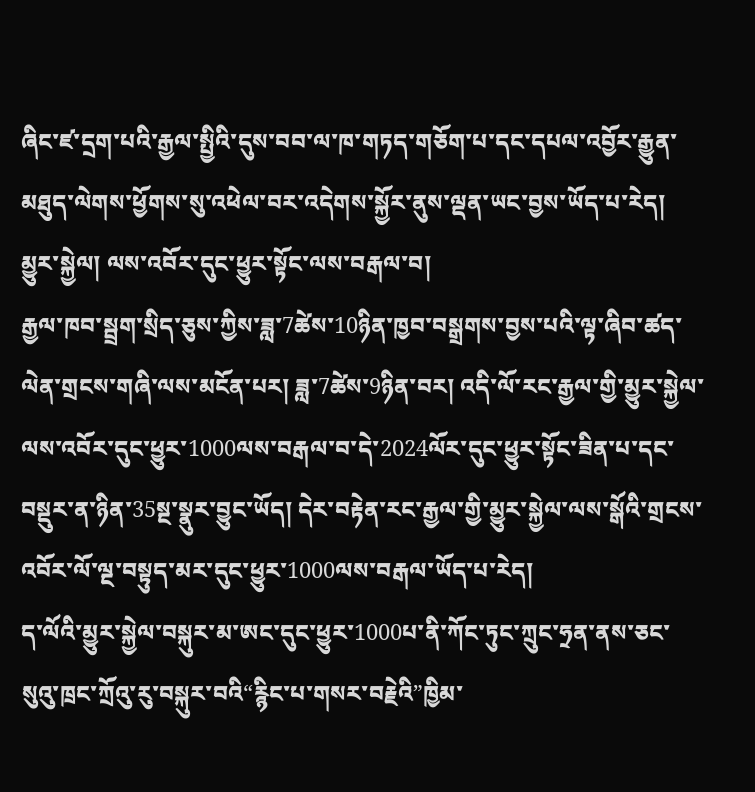ཞིང་ཛ་དྲག་པའི་རྒྱལ་སྤྱིའི་དུས་བབ་ལ་ཁ་གཏད་གཅོག་པ་དང་དཔལ་འབྱོར་རྒྱུན་མཐུད་ལེགས་ཕྱོགས་སུ་འཕེལ་བར་འདེགས་སྐྱོར་ནུས་ལྡན་ཡང་བྱས་ཡོད་པ་རེད།
མྱུར་སྐྱེལ། ལས་འབོར་དུང་ཕྱུར་སྟོང་ལས་བརྒལ་བ།
རྒྱལ་ཁབ་སྦྲག་སྲིད་ཅུས་ཀྱིས་ཟླ་7ཚེས་10ཉིན་ཁྱབ་བསྒྲགས་བྱས་པའི་ལྟ་ཞིབ་ཚད་ལེན་གྲངས་གཞི་ལས་མངོན་པར། ཟླ་7ཚེས་9ཉིན་བར། འདི་ལོ་རང་རྒྱལ་གྱི་མྱུར་སྐྱེལ་ལས་འབོར་དུང་ཕྱུར་1000ལས་བརྒལ་བ་དེ་2024ལོར་དུང་ཕྱུར་སྟོང་ཟིན་པ་དང་བསྡུར་ན་ཉིན་35སྔ་སྣུར་བྱུང་ཡོད། དེར་བརྟེན་རང་རྒྱལ་གྱི་མྱུར་སྐྱེལ་ལས་སྒོའི་གྲངས་འབོར་ལོ་ལྔ་བསྟུད་མར་དུང་ཕྱུར་1000ལས་བརྒལ་ཡོད་པ་རེད།
ད་ལོའི་མྱུར་སྐྱེལ་བསྐུར་མ་ཨང་དུང་ཕྱུར་1000པ་ནི་ཀོང་ཏུང་ཀྲུང་ཧྲན་ནས་ཅང་སུའུ་ཁྲང་ཀྲོའུ་རུ་བསྐུར་བའི“རྙིང་པ་གསར་བརྗེའི”ཁྱིམ་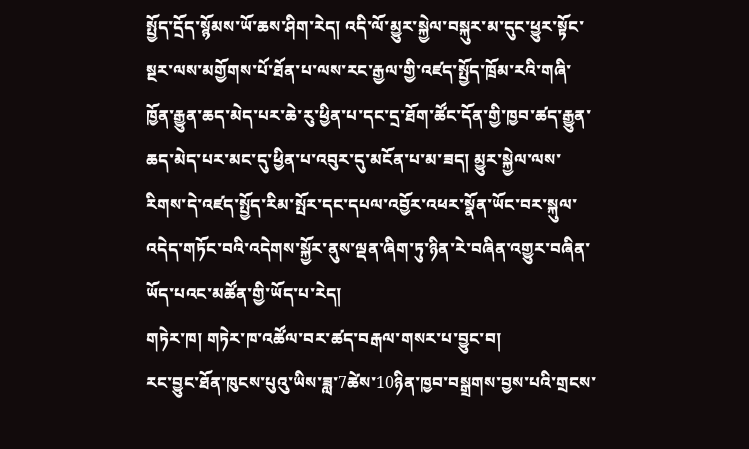སྤྱོད་དྲོད་སྙོམས་ཡོ་ཆས་ཤིག་རེད། འདི་ལོ་མྱུར་སྐྱེལ་བསྐུར་མ་དུང་ཕྱུར་སྟོང་སྔར་ལས་མགྱོགས་པོ་ཐོན་པ་ལས་རང་རྒྱལ་གྱི་འཛད་སྤྱོད་ཁྲོམ་རའི་གཞི་ཁྱོན་རྒྱུན་ཆད་མེད་པར་ཆེ་རུ་ཕྱིན་པ་དང་དྲ་ཐོག་ཚོང་དོན་གྱི་ཁྱབ་ཚད་རྒྱུན་ཆད་མེད་པར་མང་དུ་ཕྱིན་པ་འབུར་དུ་མངོན་པ་མ་ཟད། མྱུར་སྐྱེལ་ལས་རིགས་དེ་འཛད་སྤྱོད་རིམ་སྤོར་དང་དཔལ་འབྱོར་འཕར་སྣོན་ཡོང་བར་སྐུལ་འདེད་གཏོང་བའི་འདེགས་སྐྱོར་ནུས་ལྡན་ཞིག་ཏུ་ཉིན་རེ་བཞིན་འགྱུར་བཞིན་ཡོད་པའང་མཚོན་གྱི་ཡོད་པ་རེད།
གཏེར་ཁ། གཏེར་ཁ་འཚོལ་བར་ཚད་བརྒལ་གསར་པ་བྱུང་བ།
རང་བྱུང་ཐོན་ཁུངས་པུའུ་ཡིས་ཟླ་7ཚེས་10ཉིན་ཁྱབ་བསྒྲགས་བྱས་པའི་གྲངས་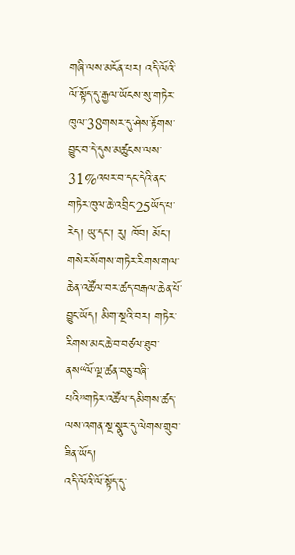གཞི་ལས་མངོན་པར། འདི་ལོའི་ལོ་སྟོད་དུ་རྒྱལ་ཡོངས་སུ་གཏེར་ཁུལ་38གསར་དུ་ཤེས་རྟོགས་བྱུང་བ་དེ་དུས་མཚུངས་ལས་31%འཕར་བ་དང་དེའི་ནང་གཏེར་ཁུལ་ཆེ་འབྲིང་25ཡོད་པ་རེད། ཡུ་དང་། རུ། ཁོབ། མོང་། གསེར་སོགས་གཏེར་རིགས་གལ་ཆེན་འཚོལ་བར་ཚད་བརྒལ་ཆེན་པོ་བྱུང་ཡོད། མིག་སྔའི་བར། གཏེར་རིགས་མང་ཆེ་བ་བཙལ་ཐུབ་ནས“ལོ་ལྔ་ཚན་བཅུ་བཞི་པའི”གཏེར་འཚོལ་དམིགས་ཚད་ལས་འགན་སྔ་སྣུར་དུ་ལེགས་གྲུབ་ཟིན་ཡོད།
འདི་ལོའི་ལོ་སྟོད་དུ་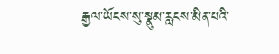རྒྱལ་ཡོངས་སུ་སྣུམ་རླངས་མིན་པའི་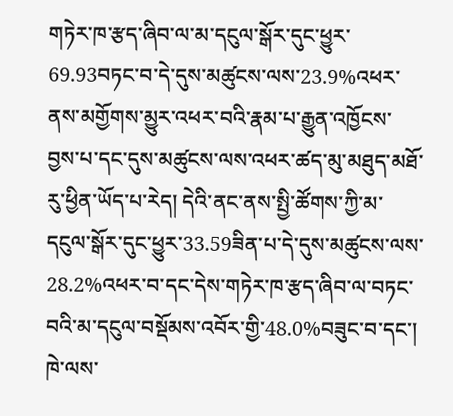གཏེར་ཁ་རྩད་ཞིབ་ལ་མ་དངུལ་སྒོར་དུང་ཕྱུར་69.93བཏང་བ་དེ་དུས་མཚུངས་ལས་23.9%འཕར་ནས་མགྱོགས་མྱུར་འཕར་བའི་རྣམ་པ་རྒྱུན་འཁྱོངས་བྱས་པ་དང་དུས་མཚུངས་ལས་འཕར་ཚད་མུ་མཐུད་མཐོ་རུ་ཕྱིན་ཡོད་པ་རེད། དེའི་ནང་ནས་སྤྱི་ཚོགས་ཀྱི་མ་དངུལ་སྒོར་དུང་ཕྱུར་33.59ཟིན་པ་དེ་དུས་མཚུངས་ལས་28.2%འཕར་བ་དང་དེས་གཏེར་ཁ་རྩད་ཞིབ་ལ་བཏང་བའི་མ་དངུལ་བསྡོམས་འབོར་གྱི་48.0%བཟུང་བ་དང་། ཁེ་ལས་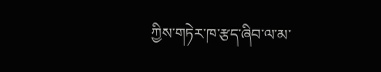ཀྱིས་གཏེར་ཁ་རྩད་ཞིབ་ལ་མ་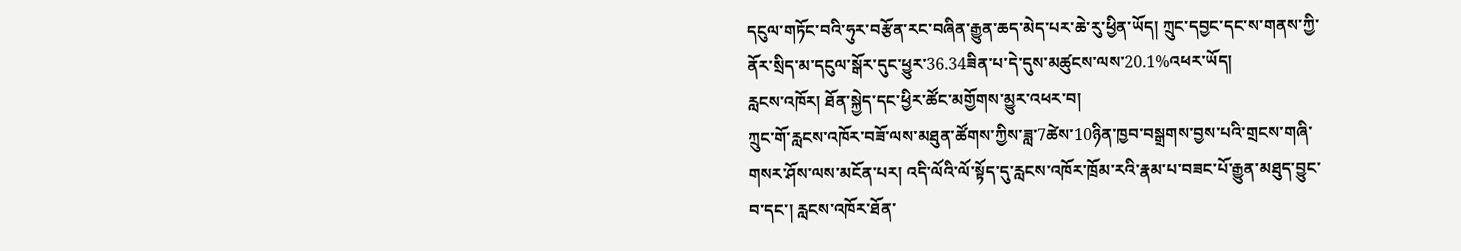དངུལ་གཏོང་བའི་ཧུར་བརྩོན་རང་བཞིན་རྒྱུན་ཆད་མེད་པར་ཆེ་རུ་ཕྱིན་ཡོད། ཀྲུང་དབྱང་དང་ས་གནས་ཀྱི་ནོར་སྲིད་མ་དངུལ་སྒོར་དུང་ཕྱུར་36.34ཟིན་པ་དེ་དུས་མཚུངས་ལས་20.1%འཕར་ཡོད།
རླངས་འཁོར། ཐོན་སྐྱེད་དང་ཕྱིར་ཚོང་མགྱོགས་མྱུར་འཕར་བ།
ཀྲུང་གོ་རླངས་འཁོར་བཟོ་ལས་མཐུན་ཚོགས་ཀྱིས་ཟླ་7ཚེས་10ཉིན་ཁྱབ་བསྒྲགས་བྱས་པའི་གྲངས་གཞི་གསར་ཤོས་ལས་མངོན་པར། འདི་ལོའི་ལོ་སྟོད་དུ་རླངས་འཁོར་ཁྲོམ་རའི་རྣམ་པ་བཟང་པོ་རྒྱུན་མཐུད་བྱུང་བ་དང་། རླངས་འཁོར་ཐོན་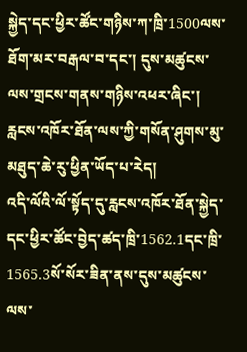སྐྱེད་དང་ཕྱིར་ཚོང་གཉིས་ཀ་ཁྲི་1500ལས་ཐོག་མར་བརྒལ་བ་དང་། དུས་མཚུངས་ལས་གྲངས་གནས་གཉིས་འཕར་ཞིང་། རླངས་འཁོར་ཐོན་ལས་ཀྱི་གསོན་ཤུགས་མུ་མཐུད་ཆེ་རུ་ཕྱིན་ཡོད་པ་རེད།
འདི་ལོའི་ལོ་སྟོད་དུ་རླངས་འཁོར་ཐོན་སྐྱེད་དང་ཕྱིར་ཚོང་བྱེད་ཚད་ཁྲི་1562.1དང་ཁྲི་1565.3སོ་སོར་ཟིན་ནས་དུས་མཚུངས་ལས་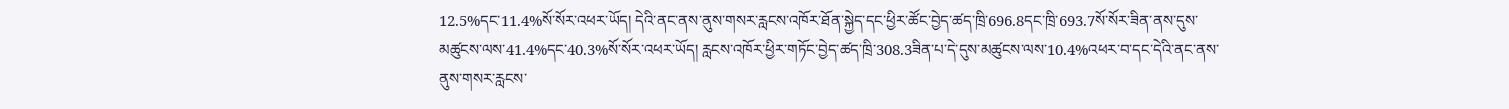12.5%དང་11.4%སོ་སོར་འཕར་ཡོད། དེའི་ནང་ནས་ནུས་གསར་རླངས་འཁོར་ཐོན་སྐྱེད་དང་ཕྱིར་ཚོང་བྱེད་ཚད་ཁྲི་696.8དང་ཁྲི་693.7སོ་སོར་ཟིན་ནས་དུས་མཚུངས་ལས་41.4%དང་40.3%སོ་སོར་འཕར་ཡོད། རླངས་འཁོར་ཕྱིར་གཏོང་བྱེད་ཚད་ཁྲི་308.3ཟིན་པ་དེ་དུས་མཚུངས་ལས་10.4%འཕར་བ་དང་དེའི་ནང་ནས་ནུས་གསར་རླངས་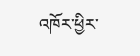འཁོར་ཕྱིར་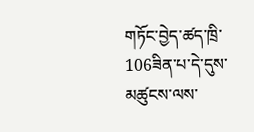གཏོང་བྱེད་ཚད་ཁྲི་106ཟིན་པ་དེ་དུས་མཚུངས་ལས་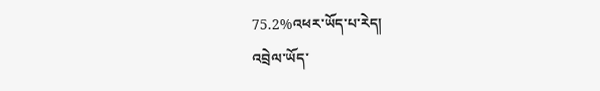75.2%འཕར་ཡོད་པ་རེད།
འབྲེལ་ཡོད་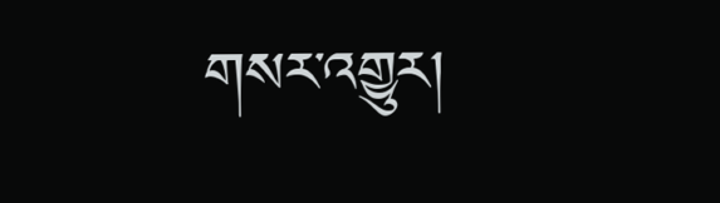གསར་འགྱུར།